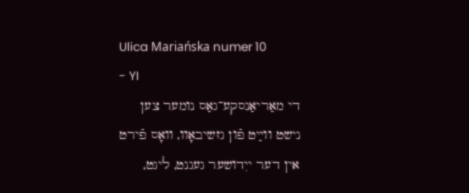Ulica Mariańska numer 10
- YI
די מאַריאַנסקע־גאַס נומער צען
נישט ווײַט פֿון גזשיבאָוו, וואָס פֿירט אין דער ייִדושער געגנט, ליגט,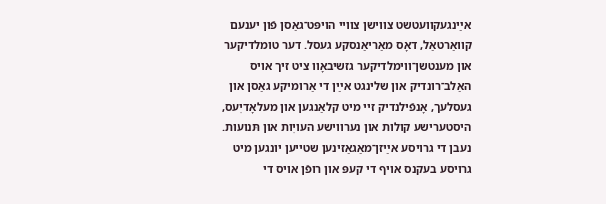אײַנגעקוועטשט צווישן צוויי הויפּט־גאַסן פֿון יענעם קוואַרטאַל, דאָס מאַריאַנסקע געסל. דער טומלדיקער און מענטשן־ווימלדיקער גזשיבאָוו ציט זיך אויס האַלב־רונדיק און שלינגט אײַן די אַרומיקע גאַסן און געסלעך, אָנפֿילנדיק זיי מיט קלאַנגען און מעלאָדיִעס, היסטערישע קולות און נערווישע העויִות און תּנועות. נעבן די גרויסע אײַזן־מאַגאַזינען שטייען יונגען מיט גרויסע בעקנס אויף די קעפּ און רופֿן אויס די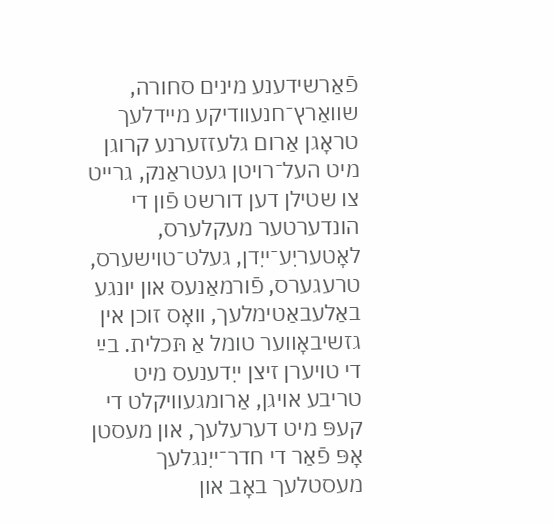פֿאַרשידענע מינים סחורה, שוואַרץ־חנעוודיקע מיידלעך טראָגן אַרום גלעזזערנע קרוגן מיט העל־רויטן געטראַנק, גרייט צו שטילן דען דורשט פֿון די הונדערטער מעקלערס, לאָטעריִע־ייִדן, געלט־טוישערס, טרעגערס, פֿורמאַנעס און יונגע באַלעבאַטימלעך, וואָס זוכן אין גזשיבאָווער טומל אַ תּכלית. בײַ די טויערן זיצן ייִדענעס מיט טריבע אויגן, אַרומגעוויקלט די קעפּ מיט דערעלעך, און מעסטן אָפּ פֿאַר די חדר־ייִנגלעך מעסטלעך באָב און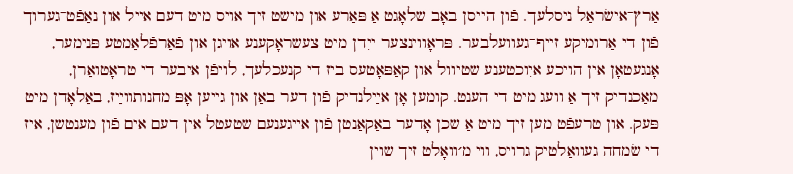אַרץ־אישׂראַל ניסלעך. פֿון הייסן באָב שלאָגט אַ פּאַרע און מישט זיך אויס מיט דעם אײל און נאַפֿט־גערוך פֿון די אַרומיקע זייף־געוועלבער. פּראָווינצער ייִדן מיט צעשראָקענע אויגן און פֿאַרפֿלאַמטע פּנימער, אָנגעטאָן אין הויכע איִוכטענע שטיוול און קאַפּאָטעס ביז די קנעכלעך, לויפֿן איבער די טראָטואַרן, מאַכנדיק זיך אַ וועג מיט די הענט. קומען אָן אײַלנדיק פֿון דער באַן און גייען אָפּ מחנותווײַז, באַלאָדן מיט פּעק. און טרעפֿט מען זיך מיט אַ שכן אָדער באַקאַנטן פֿון אײגענעם שטעטל אין דעם אים פֿון מענטשן, איז די שׂמחה געוואַלטיק גרויס, ווי מ׳וואָלט זיך שוין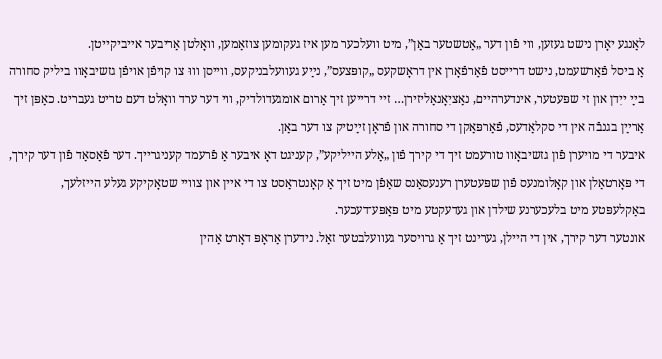לאַנגע יאָרן נישט געזען, ווי פֿון דער „אַטשטער באַן”, מיט וועלכער מען איז געקומען צוזאַמען, וואָלטן אַריבער אײביקייטן.
אַ ביסל פֿאַרשעמט, נישט דרייסט פֿאַרפֿאָרן אין דראָשקעס „קופּצעס”, נײַע געוועלבניקעס, ווייסן װוּ צו קויפֿן אויפֿן גזשיבאָוו ביליק סחורה בײַ ייִדן און זי שפּעטער, אינדערהיים, נאַציִאָנאַליזירן… זיי דרייען זיך אַרום אומגעדולדיק, ווי דער ערד וואָלט דעם טריט געבריט. כאַפּן זיך אַרײַן בגנבֿה אין די סקלאַדעס, פֿאַרפּאַקן די סחורה און פֿראָן זײַטיק צו דער באַן.
איבער די מויערן פֿון גזשיבאָוו טורעמט זיך די קירך פֿון „אַלע הייליקע”, קעניגט דאָ איבער אַ פֿרעמד קעניגרייך. דער פֿאַסאַד פֿון דער קירך, די פּאָרטאַלן און קאָלומנעס פֿון שפּעטערן רענעסאַנס שאַפֿן מיט זיך אַ קאָנטראַסט צו די אײן און צוויי שטאָקיקע געלע הייזלעך, באַקלעפּטע מיט בלעכערנע שילדן און געדעקטע מיט פּאַפּע־דעכער.
אונטער דער קירך, אין די היילן, גערינט זיך אַ גרויסער געוועלבטער זאַל. נידערן אַראָפּ דאָרט אַהין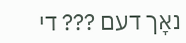נאָך דעם ??? די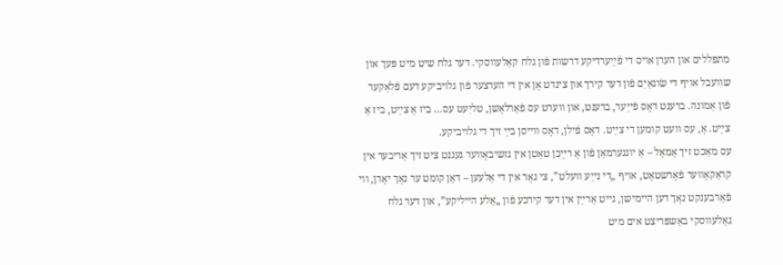מתפּללים און הערן אויס די פֿײַערדיקע דרשות פֿון גלח קאַלעווסקי. דער גלח שיט מיט פּעך און שוועבל אויף די שׂונאַיִם פֿון דער קירך און צינדט אָן אין די הערצער פֿון גלויביקע דעם פֿלאַקער פֿון אַמונה. ברענט דאָס פֿײַער, ברענט, און ווערט עס פֿאַרלאָשן, טליִעט עס… ביז אַ צײַט, ביז אַ צײַט. אָ, עס וועט קומען די צײַט. דאָס פֿילן, דאָס ווייסן בײַ זיך די גלויביקע.
עס מאַכט זיך אַמאָל – אַ יונגערמאַן פֿון אַ רײַכן טאַטן אין גזשיבאָווער געגנט ציט זיך אַריבער אין קראַקאָווער פֿאָרשטאָט, אויף „די נײַע וועלט”, צי גאָר אין די אַלעען – דאַן קומט ער נאָך יאָרן, ווי פֿאַרבענקט נאָך דען היימישן, גייט אַרײַן אין דער קירכע פֿון „אַלע הייליקע”, און דער גלח גאַלעווסקי באַשפּריצט אים מיט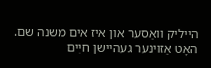הייליק וואַסער און איז אים משנה שם. האָט אַזוינער געהיישן חיִים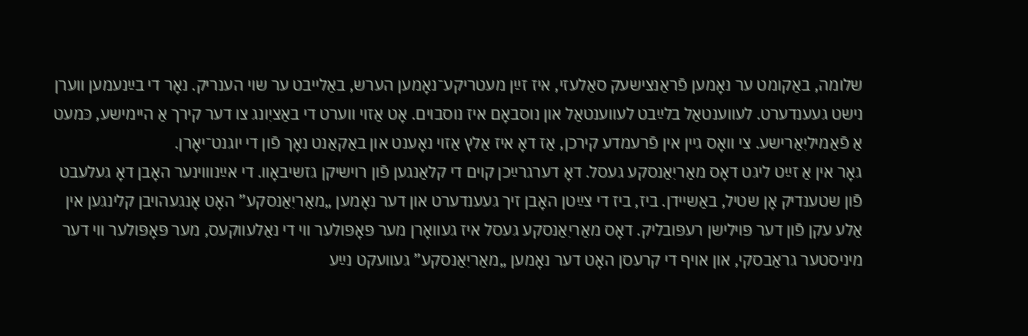שלומה, באַקומט ער נאָמען פֿראַנצישעק סאַלעזי, איז זײַן מעטריקע־נאָמען הערש, באַלייבט ער שוי הענריק. נאָר די בײַנעמען ווערן נישט געענדערט. לעווענטאַל בלײַבט לעווענטאַל און נוסבאָם איז נוסבוים. אָט אַזוי ווערט די באַציִונג צו דער קירך אַ היימישע, כּמעט אַ פֿאַמיליִאַרישע. צי וואָס גיין אין פֿרעמדע קירכן, אַז דאָ איז אַלץ אַזוי נאָענט און באַקאַנט נאָך פֿון די יוגנט־יאָרן.
גאָר אין אַ זײַט ליגט דאָס מאַריִאַנסקע געסל. דאָ דערגרײַכן קוים די קלאַנגען פֿון רוישיקן גזשיבאָוו. די אײַנוווינער האָבן דאָ געלעבט פֿון שטענדיק אָן שטיל, באַשיידן. ביז, ביז די צײַטן האָבן זיך געענדערט און דער נאָמען „מאַריִאַנסקע” האָט אָנגעהויבן קלינגען אין אַלע עקן פֿון דער פּוילישן רעפּובליק. דאָס מאַריִאַנסקע געסל איז געוואָרן מער פּאָפּולער ווי די נאַלעווקעס, מער פּאָפּולער ווי דער מיניסטער גראַבסקי, און אויף די קרעסן האָט דער נאָמען „מאַריִאַנסקע” געוועקט נײַע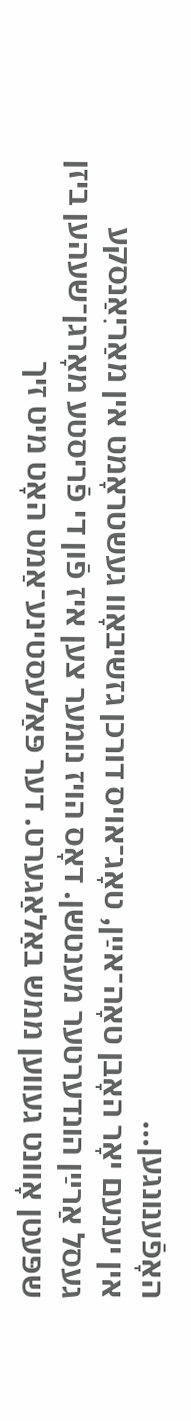האָפֿענונגען…
אין יענעם יאָר האָבן טאָה־אײַן, טאָג־אויס דורכן גזשיבאָוו געשטראָמט אין מאַריִאַנסקע געסל אַרײַן הונדערטער מענטשן. דאָס הויז נומער צען איז פֿון די פֿריסטע מאָרגן־שעהען ביזן שפּעטן אָוונט געווען ממש באַלאַגערט. דער פּאַלעסטינע־אַמט האָט מיט זיך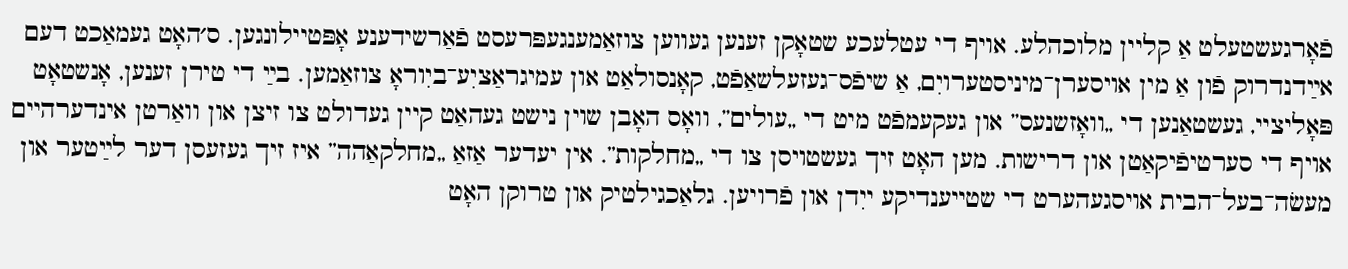פֿאָרגעשטעלט אַ קליין מלוכהלע. אויף די עטלעכע שטאָקן זענען געווען צוזאַמענגעפּרעסט פֿאַרשידענע אָפּטיילונגען. ס׳האָט געמאַכט דעם אײַדנדרוק פֿון אַ מין אויסערן־מיניסטערויִם, אַ שיפֿס־געזעלשאַפֿט, קאָנסולאַט און עמיגראַציִע־ביִוראָ צוזאַמען. בײַ די טירן זענען, אָנשטאָט פּאָליציי, געשטאַנען די „וואָזשנעס” און געקעמפֿט מיט די „עולים”, וואָס האָבן שוין נישט געהאַט קיין געדולט צו זיצן און וואַרטן אינדערהיים אויף די סערטיפֿיקאַטן און דרישות. מען האָט זיך געשטויסן צו די „מחלקות”. אין יעדער אַזאַ „מחלקאַהה” איז זיך געזעסן דער לײַטער און מעשׂה־בעל־הבית אויסגעהערט די שטייענדיקע ייִדן און פֿרויען. גלאַכגילטיק און טרוקן האָט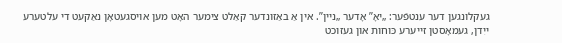געקלונגען דער ענטפֿער: „יאָ” אָדער „ניין”. אין אַ באַזונדער קאַלט צימער האָט מען אויסגעטאָן נאַקעט די עלטערע ייִדן, געמאָסטן זייערע כּוחות און געזוכט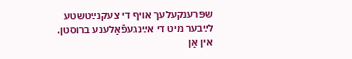שפּרענקעלעך אויף די צעקנײַטשטע לײַבער מיט די אײַנגעפֿאַלענע ברוסטן. אין אַן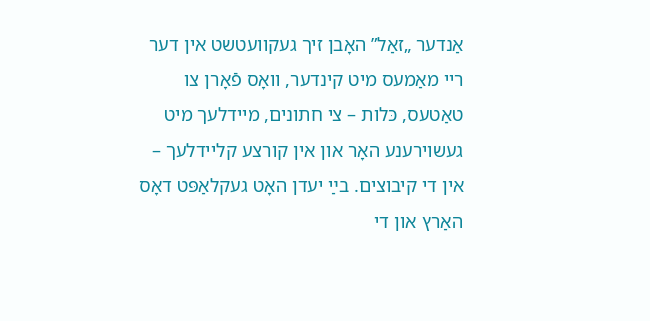אַנדער „זאַל” האָבן זיך געקוועטשט אין דער ריי מאַמעס מיט קינדער, וואָס פֿאָרן צו טאַטעס, כּלות – צי חתונים, מיידלעך מיט געשוירענע האָר און אין קורצע קליידלעך – אין די קיבוצים. בײַ יעדן האָט געקלאַפּט דאָס האַרץ און די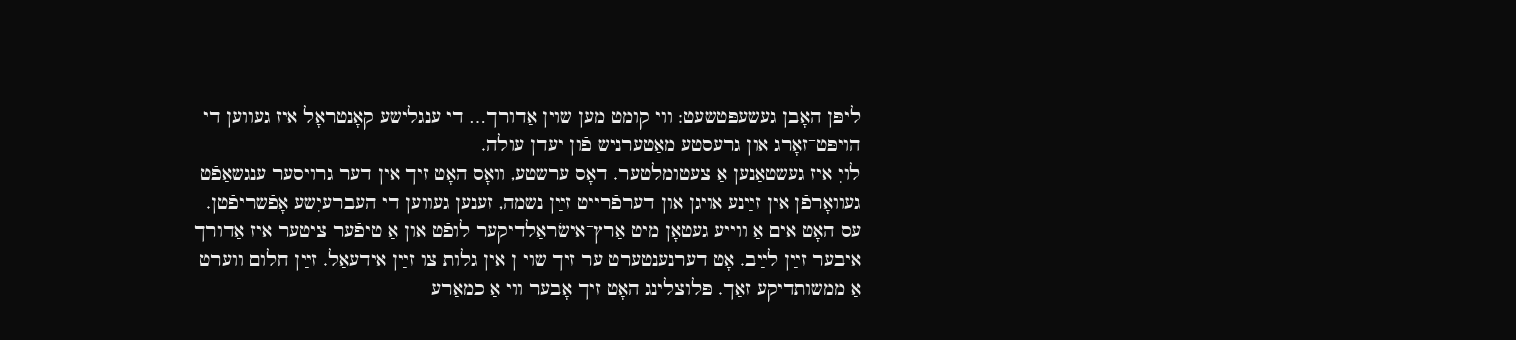ליפּן האָבן געשעפּטשעט: ווי קומט מען שוין אַדורך… די ענגלישע קאָנטראָל איז געווען די הויפּט־זאָרג און גרעסטע מאַטערניש פֿון יעדן עולה.
לויִ איז געשטאַנען אַ צעטומלטער. דאָס ערשטע, וואָס האָט זיך אין דער גרויסער ענגשאַפֿט געוואָרפֿן אין זײַנע אויגן און דערפֿרייט זײַן נשמה, זענען געווען די העברעיִשע אָפֿשריפֿטן. עס האָט אים אַ ווייע געטאָן מיט אַרץ־אישׂראַלדיקער לופֿט און אַ טיפֿער ציטער איז אַדורך איבער זײַן לײַב. אָט דערנענטערט ער זיך שוי ן אין גלות צו זײַן אידעאַל. זײַן חלום ווערט אַ ממשותדיקע זאַך. פּלוצלינג האָט זיך אָבער ווי אַ כמאַרע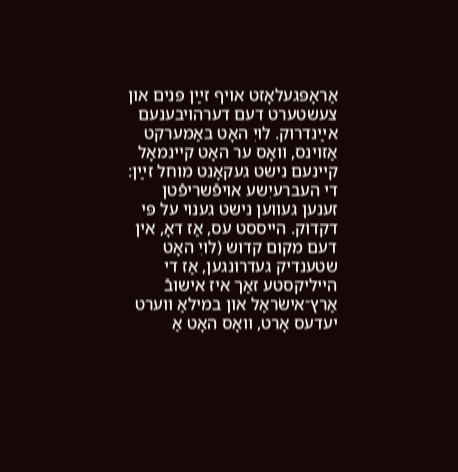אַראָפּגעלאָזט אויף זײַן פּנים און צעשטערט דעם דערהויבענעם אײַנדרוק. לויִ האָט באַמערקט אַזוינס, וואָס ער האָט קיינמאָל קיינעם נישט געקאָנט מוחל זײַן: די העברעיִשע אויפֿשריפֿטן זענען געווען נישט גענוי על פּי דקדוק. הייססט עס, אַז דאָ, אין דעם מקום קדוש (לויִ האָט שטענדיק געדרונגען, אַז די הייליקסטע זאַך איז אישובֿ אַרץ־אישׂראַל און במילאַ ווערט יעדעס אָרט, וואָס האָט אַ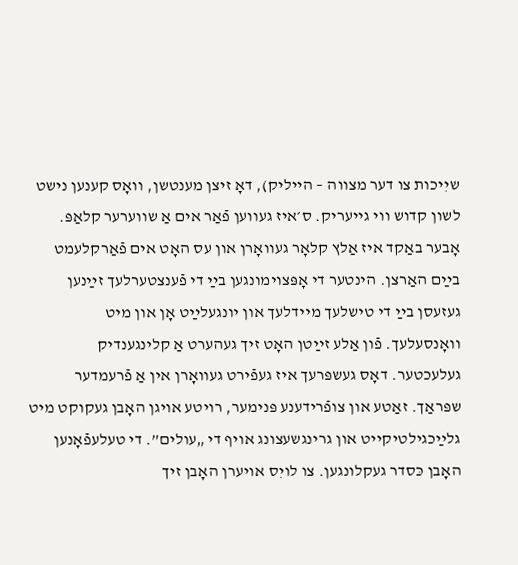שיִיכות צו דער מצווה – הייליק), דאָ זיצן מענטשן, וואָס קענען נישט לשון קדוש ווי גייעריק. ס׳איז געווען פֿאַר אים אַ שווערער קלאַפּ. אָבער באַקד איז אַלץ קלאָר געוואָרן און עס האָט אים פֿאַרקלעמט בײַם האַרצן. הינטער די אָפּצוימונגען בײַ די פֿענצטערלעך זײַנען געזעסן בײַ די טישלעך מיידלעך און יונגעלײַט אָן און מיט וואָנסעלעך. פֿון אַלע זײַטן האָט זיך געהערט אַ קלינגענדיק געלעכטער. דאָס געשפּרעך איז געפֿירט געוואָרן אין אַ פֿרעמדער שפּראַך. זאַטע און צופֿרידענע פּנימער, רויטע אויגן האָבן געקוקט מיט גלײַכגילטיקייט און גרינגשעצונג אויף די „עולים”. די טעלעפֿאָנען האָבן כּסדר געקלונגען. צו לויִס אויערן האָבן זיך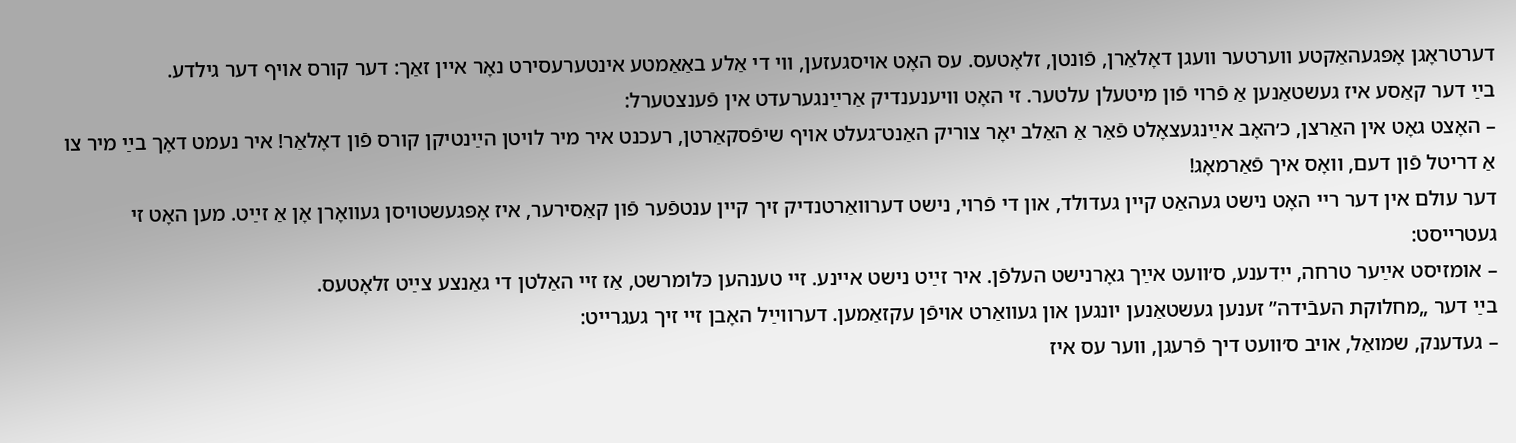דערטראָגן אָפּגעהאַקטע ווערטער וועגן דאָלאַרן, פֿונטן, זלאָטעס. עס האָט אויסגעזען, ווי די אַלע באַאַמטע אינטערעסירט נאָר אײן זאַך: דער קורס אויף דער גילדע.
בײַ דער קאַסע איז געשטאַנען אַ פֿרוי פֿון מיטעלן עלטער. זי האָט וויענענדיק אַרײַנגערעדט אין פֿענצטערל:
– האָצט גאָט אין האַרצן, כ׳האָב אײַנגעצאָלט פֿאַר אַ האַלב יאָר צוריק האַנט־געלט אויף שיפֿסקאַרטן, רעכנט איר מיר לויטן הײַנטיקן קורס פֿון דאָלאַר! איר נעמט דאָך בײַ מיר צו אַ דריטל פֿון דעם, וואָס איך פֿאַרמאָג!
דער עולם אין דער ריי האָט נישט געהאַט קיין געדולד, און די פֿרוי, נישט דערוואַרטנדיק זיך קיין ענטפֿער פֿון קאַסירער, איז אָפּגעשטויסן געוואָרן אָן אַ זײַט. מען האָט זי געטרייסט:
– אומזיסט אײַער טרחה, ייִדענע, ס׳וועט אײַך גאָרנישט העלפֿן. איר זײַט נישט אײנע. זיי טענהען כּלומרשט, אַז זיי האַלטן די גאַנצע צײַט זלאָטעס.
בײַ דער „מחלוקת העבֿידה” זענען געשטאַנען יונגען און געוואַרט אויפֿן עקזאַמען. דערווײַל האָבן זיי זיך געגרייט:
– געדענק, שמואַל, אויב ס׳וועט דיך פֿרעגן, ווער עס איז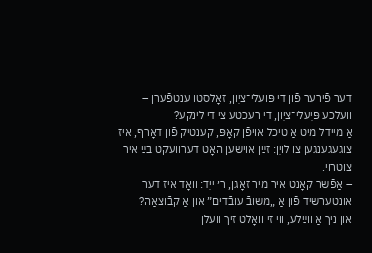דער פֿירער פֿון די פּועלי־ציִון, זאָלסטו ענטפֿערן – וועלכע פּיִעלי־ציִון, די רעכטע צי די לינקע?
אַ מיידל מיט אַ טיכל אויפֿן קאָפּ, קענטיק פֿון דאָרף, איז צוגעגענגען צו לויִן: זײַן אוישען האָט דערוועקט בײַ איר צוטרוי.
– אַפֿשר קאָנט איר מיר זאָגן, ר׳ ייִד: וואָד איז דער אונטערשיד פֿון אַ „משובֿ עובֿדים” און אַ קבֿוצאַה?
און ניך אַ ווײַלע, ווי זי וואָלט זיך וועלן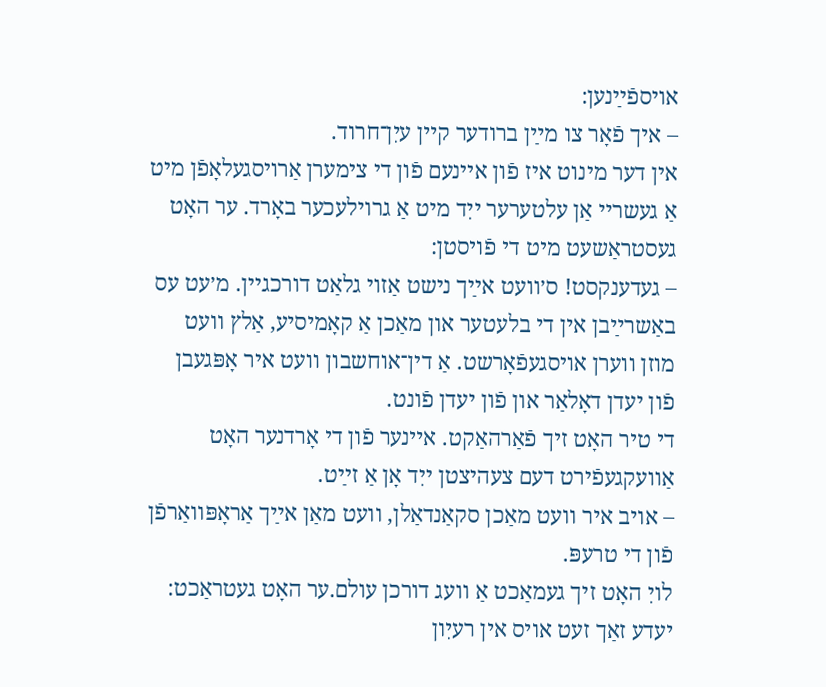אויספֿײַנען:
– איך פֿאָר צו מײַן ברודער קיין עיִן־חרוד.
אין דער מינוט איז פֿון אײנעם פֿון די צימערן אַרויסגעלאָפֿן מיט אַ געשריי אַן עלטערער ייִד מיט אַ גרוילעכער באָרד. ער האָט געסטראַשעט מיט די פֿויסטן:
– געדענקסט! ס׳וועט אײַך נישט אַזוי גלאַט דורכגיין. מ׳עט עס באַשרײַבן אין די בלעטער און מאַכן אַ קאָמיסיע, אַלץ וועט מוזן ווערן אויסגעפֿאָרשט. אַ דין־אוחשבון וועט איר אָפּגעבן פֿון יעדן דאָלאַר און פֿון יעדן פֿונט.
די טיר האָט זיך פֿאַרהאַקט. אײנער פֿון די אָרדנער האָט אַוועקגעפֿירט דעם צעהיצטן ייִד אָן אַ זײַט.
– אויב איר וועט מאַכן סקאַנדאַלן, וועט מאַן אײַך אַראָפּוואַרפֿן פֿון די טרעפּ.
לויִ האָט זיך געמאַכט אַ וועג דורכן עולם.ער האָט געטראַכט:
יעדע זאַך זעט אויס אין רעיִון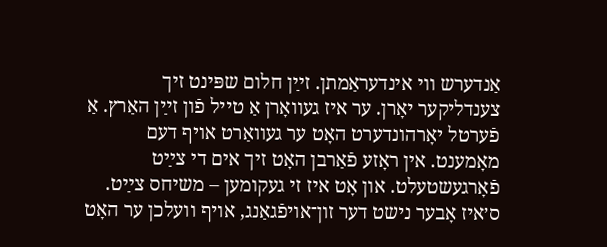אַנדערש ווי אינדעראַמתן. זײַן חלום שפּינט זיך צענדליקער יאָרן. ער איז געוואָרן אַ טייל פֿון זײַן האַרץ. אַ פֿערטל יאָרהונדערט האָט ער געוואַרט אויף דעם מאָמענט. אין ראָזע פֿאַרבן האָט זיך אים די צײַט פֿאָרגעשטעלט. און אָט איז זי געקומען – משיחס צײַט. ס׳איז אָבער נישט דער זון־אויפֿגאַנג, אויף וועלכן ער האָט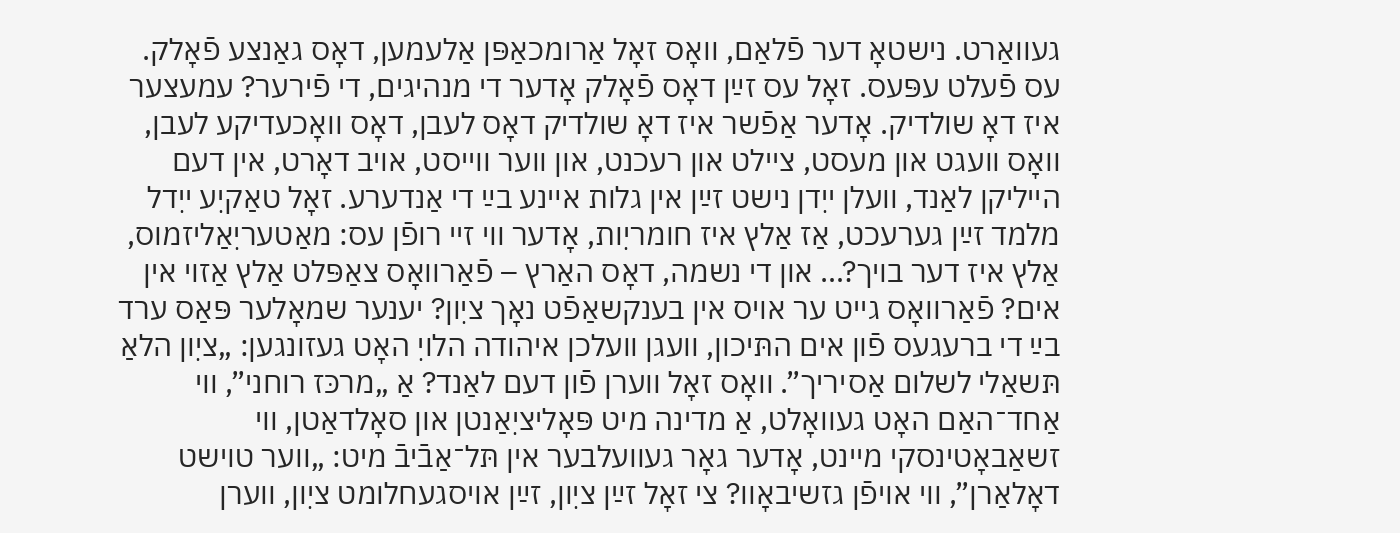געוואַרט. נישטאָ דער פֿלאַם, וואָס זאָל אַרומכאַפּן אַלעמען, דאָס גאַנצע פֿאָלק. עס פֿעלט עפּעס. זאָל עס זײַן דאָס פֿאָלק אָדער די מנהיגים, די פֿירער? עמעצער איז דאָ שולדיק. אָדער אַפֿשר איז דאָ שולדיק דאָס לעבן, דאָס וואָכעדיקע לעבן, וואָס וועגט און מעסט, ציילט און רעכנט, און ווער ווייסט, אויב דאָרט, אין דעם הייליקן לאַנד, וועלן ייִדן נישט זײַן אין גלות אײנע בײַ די אַנדערע. זאָל טאַקיִע ייִדל מלמד זײַן גערעכט, אַז אַלץ איז חומריִות, אָדער ווי זיי רופֿן עס: מאַטעריִאַליזמוס, אַלץ איז דער בויך?… און די נשמה, דאָס האַרץ – פֿאַרוואָס צאַפּלט אַלץ אַזוי אין אים? פֿאַרוואָס גייט ער אויס אין בענקשאַפֿט נאָך ציִון? יענער שמאָלער פּאַס ערד בײַ די ברעגעס פֿון אים התּיכון, וועגן וועלכן איהודה הלויִ האָט געזונגען: „ציִון הלאַ תּשאַלי לשלום אַסיריך”. וואָס זאָל ווערן פֿון דעם לאַנד? אַ „מרכּז רוחני”, ווי אַחד־האַם האָט געוואָלט, אַ מדינה מיט פּאָליציִאַנטן און סאָלדאַטן, ווי זשאַבאָטינסקי מיינט, אָדער גאָר געוועלבער אין תּל־אַבֿיבֿ מיט: „ווער טוישט דאָלאַרן”, ווי אויפֿן גזשיבאָוו? צי זאָל זײַן ציִון, זײַן אויסגעחלומט ציִון, ווערן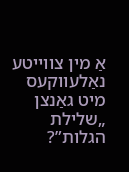אַ מין צווייטע נאַלעווקעס מיט גאַנצן „שלילת הגלות”?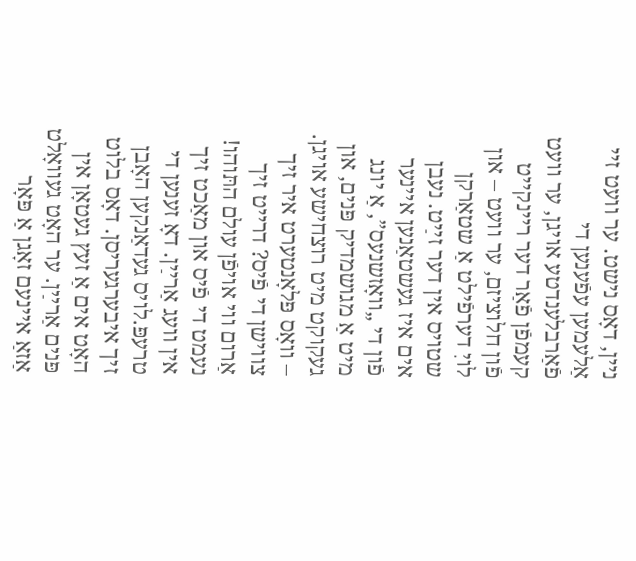ניין, דאָס נישט. ער וועט זיי אַלעמען עפֿענען די פֿאַרבלענדטע אויגן, ער וועט קעמפֿן פֿאַר דער ריינקייט פֿון חלוציזם, ער וועט – און לויִ דערפֿילט אַ שטאַרקן שטויס אין דער זײַט. נעבן אים איז געשטאַנען אײנער פֿון די „וואָזשנעס”, אַ יונג מיט אַ מגושמדיק פּנים, און געקוקט מיט רוצחישע אויגן.
– וואָס פּלאָנטערט איר זיך צווישן די פֿיס? דרייט זיך אַרום ווי אויפֿן עולם התּוהו! נעמט די פֿיס און מאַכט זיך אין וועג אַרײַן. דאָ זענען די טרעפּ.לויס געדאַנקען האָבן זיך איבערגעריסן. דאָס בלוט האָט אים אַ זעץ געטאָן אין פּנים אַרײַן. ער האָט געוואָלט אַזאַ אײנעם זאָגן אַ פּאָר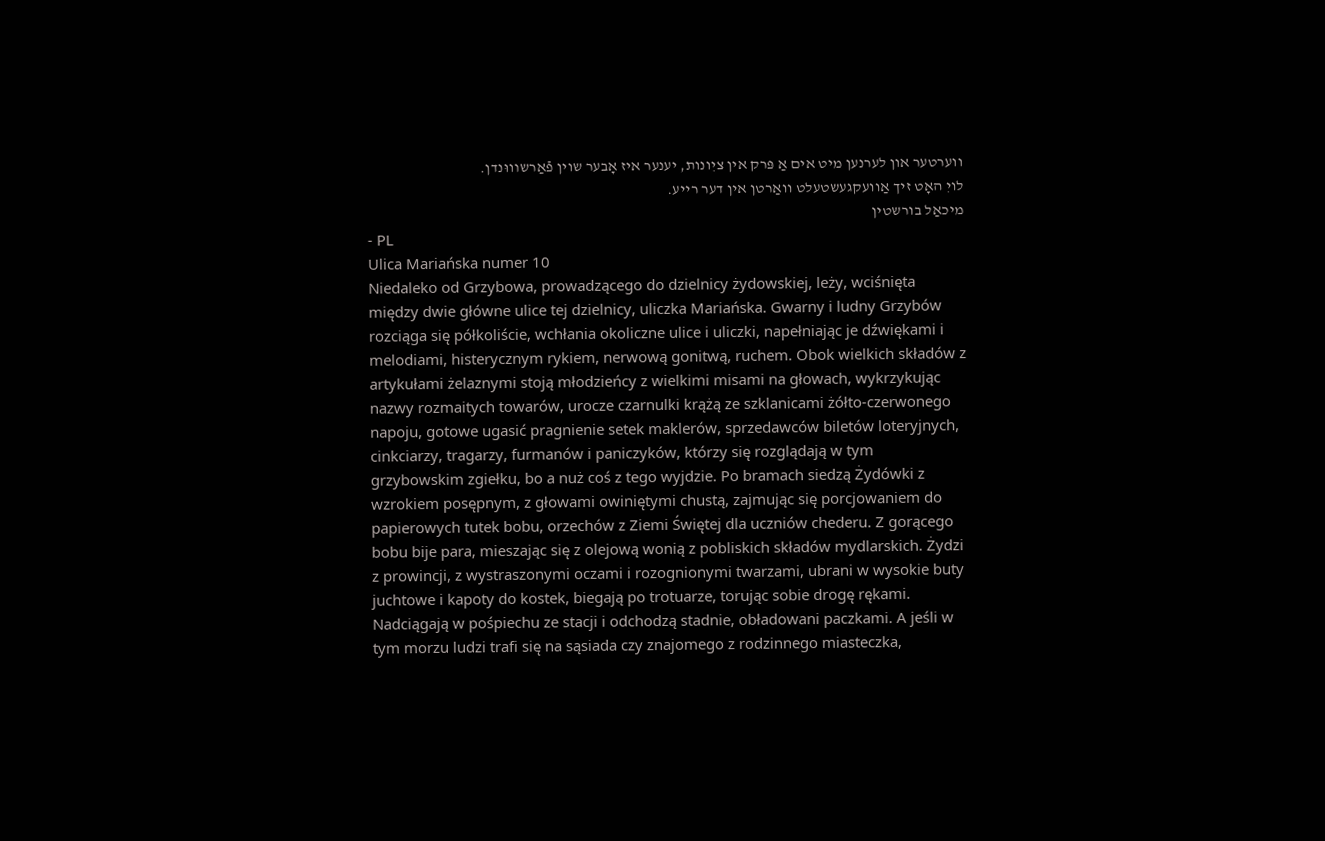ווערטער און לערנען מיט אים אַ פּרק אין ציִונות, יענער איז אָבער שוין פֿאַרשװוּנדן.
לויִ האָט זיך אַוועקגעשטעלט וואַרטן אין דער רייע.
מיכאַל בורשטין
- PL
Ulica Mariańska numer 10
Niedaleko od Grzybowa, prowadzącego do dzielnicy żydowskiej, leży, wciśnięta między dwie główne ulice tej dzielnicy, uliczka Mariańska. Gwarny i ludny Grzybów rozciąga się półkoliście, wchłania okoliczne ulice i uliczki, napełniając je dźwiękami i melodiami, histerycznym rykiem, nerwową gonitwą, ruchem. Obok wielkich składów z artykułami żelaznymi stoją młodzieńcy z wielkimi misami na głowach, wykrzykując nazwy rozmaitych towarów, urocze czarnulki krążą ze szklanicami żółto-czerwonego napoju, gotowe ugasić pragnienie setek maklerów, sprzedawców biletów loteryjnych, cinkciarzy, tragarzy, furmanów i paniczyków, którzy się rozglądają w tym grzybowskim zgiełku, bo a nuż coś z tego wyjdzie. Po bramach siedzą Żydówki z wzrokiem posępnym, z głowami owiniętymi chustą, zajmując się porcjowaniem do papierowych tutek bobu, orzechów z Ziemi Świętej dla uczniów chederu. Z gorącego bobu bije para, mieszając się z olejową wonią z pobliskich składów mydlarskich. Żydzi z prowincji, z wystraszonymi oczami i rozognionymi twarzami, ubrani w wysokie buty juchtowe i kapoty do kostek, biegają po trotuarze, torując sobie drogę rękami. Nadciągają w pośpiechu ze stacji i odchodzą stadnie, obładowani paczkami. A jeśli w tym morzu ludzi trafi się na sąsiada czy znajomego z rodzinnego miasteczka,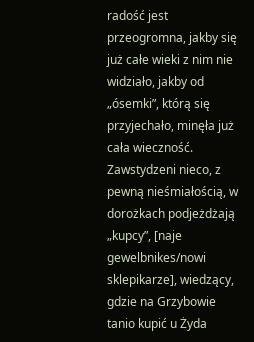radość jest przeogromna, jakby się już całe wieki z nim nie widziało, jakby od „ósemki”, którą się przyjechało, minęła już cała wieczność.
Zawstydzeni nieco, z pewną nieśmiałością, w dorożkach podjeżdżają „kupcy”, [naje gewelbnikes/nowi sklepikarze], wiedzący, gdzie na Grzybowie tanio kupić u Żyda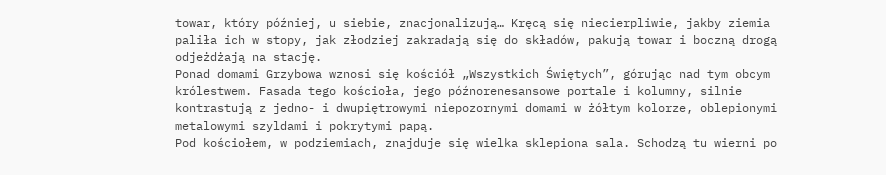towar, który później, u siebie, znacjonalizują… Kręcą się niecierpliwie, jakby ziemia paliła ich w stopy, jak złodziej zakradają się do składów, pakują towar i boczną drogą odjeżdżają na stację.
Ponad domami Grzybowa wznosi się kościół „Wszystkich Świętych”, górując nad tym obcym królestwem. Fasada tego kościoła, jego późnorenesansowe portale i kolumny, silnie kontrastują z jedno- i dwupiętrowymi niepozornymi domami w żółtym kolorze, oblepionymi metalowymi szyldami i pokrytymi papą.
Pod kościołem, w podziemiach, znajduje się wielka sklepiona sala. Schodzą tu wierni po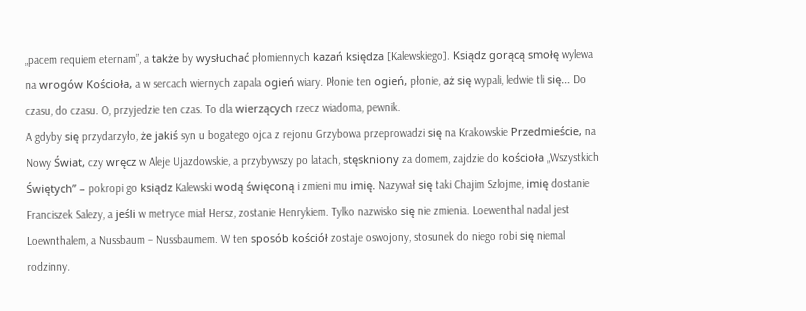„pacem requiem eternam”, a także by wysłuchać płomiennych kazań księdza [Kalewskiego]. Ksiądz gorącą smołę wylewa na wrogów Kościoła, a w sercach wiernych zapala ogień wiary. Płonie ten ogień, płonie, aż się wypali, ledwie tli się… Do czasu, do czasu. O, przyjedzie ten czas. To dla wierzących rzecz wiadoma, pewnik.
A gdyby się przydarzyło, że jakiś syn u bogatego ojca z rejonu Grzybowa przeprowadzi się na Krakowskie Przedmieście, na Nowy Świat, czy wręcz w Aleje Ujazdowskie, a przybywszy po latach, stęskniony za domem, zajdzie do kościoła „Wszystkich Świętych” – pokropi go ksiądz Kalewski wodą święconą i zmieni mu imię. Nazywał się taki Chajim Szlojme, imię dostanie Franciszek Salezy, a jeśli w metryce miał Hersz, zostanie Henrykiem. Tylko nazwisko się nie zmienia. Loewenthal nadal jest Loewnthalem, a Nussbaum – Nussbaumem. W ten sposób kościół zostaje oswojony, stosunek do niego robi się niemal rodzinny.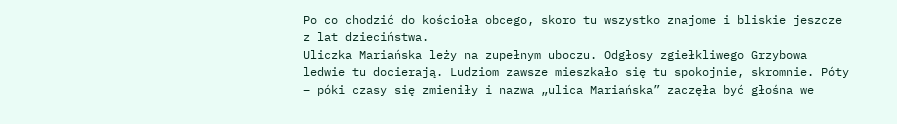Po co chodzić do kościoła obcego, skoro tu wszystko znajome i bliskie jeszcze z lat dzieciństwa.
Uliczka Mariańska leży na zupełnym uboczu. Odgłosy zgiełkliwego Grzybowa ledwie tu docierają. Ludziom zawsze mieszkało się tu spokojnie, skromnie. Póty – póki czasy się zmieniły i nazwa „ulica Mariańska” zaczęła być głośna we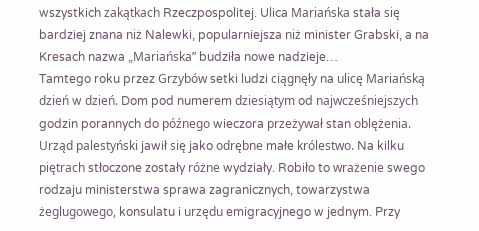wszystkich zakątkach Rzeczpospolitej. Ulica Mariańska stała się bardziej znana niż Nalewki, popularniejsza niż minister Grabski, a na Kresach nazwa „Mariańska” budziła nowe nadzieje…
Tamtego roku przez Grzybów setki ludzi ciągnęły na ulicę Mariańską dzień w dzień. Dom pod numerem dziesiątym od najwcześniejszych godzin porannych do późnego wieczora przeżywał stan oblężenia. Urząd palestyński jawił się jako odrębne małe królestwo. Na kilku piętrach stłoczone zostały różne wydziały. Robiło to wrażenie swego rodzaju ministerstwa sprawa zagranicznych, towarzystwa żeglugowego, konsulatu i urzędu emigracyjnego w jednym. Przy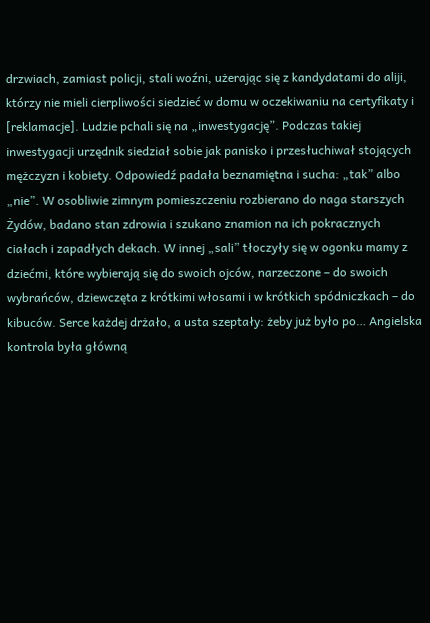drzwiach, zamiast policji, stali woźni, użerając się z kandydatami do aliji, którzy nie mieli cierpliwości siedzieć w domu w oczekiwaniu na certyfikaty i [reklamacje]. Ludzie pchali się na „inwestygację”. Podczas takiej inwestygacji urzędnik siedział sobie jak panisko i przesłuchiwał stojących mężczyzn i kobiety. Odpowiedź padała beznamiętna i sucha: „tak” albo „nie”. W osobliwie zimnym pomieszczeniu rozbierano do naga starszych Żydów, badano stan zdrowia i szukano znamion na ich pokracznych ciałach i zapadłych dekach. W innej „sali” tłoczyły się w ogonku mamy z dziećmi, które wybierają się do swoich ojców, narzeczone – do swoich wybrańców, dziewczęta z krótkimi włosami i w krótkich spódniczkach – do kibuców. Serce każdej drżało, a usta szeptały: żeby już było po… Angielska kontrola była główną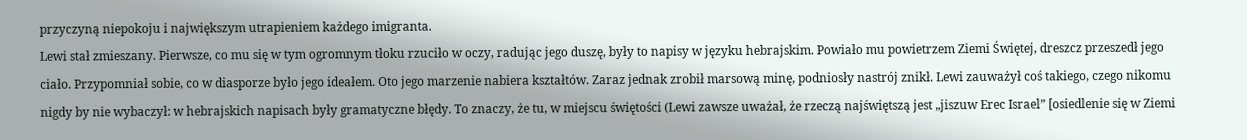przyczyną niepokoju i największym utrapieniem każdego imigranta.
Lewi stał zmieszany. Pierwsze, co mu się w tym ogromnym tłoku rzuciło w oczy, radując jego duszę, były to napisy w języku hebrajskim. Powiało mu powietrzem Ziemi Świętej, dreszcz przeszedł jego ciało. Przypomniał sobie, co w diasporze było jego ideałem. Oto jego marzenie nabiera kształtów. Zaraz jednak zrobił marsową minę, podniosły nastrój znikł. Lewi zauważył coś takiego, czego nikomu nigdy by nie wybaczył: w hebrajskich napisach były gramatyczne błędy. To znaczy, że tu, w miejscu świętości (Lewi zawsze uważał, że rzeczą najświętszą jest „jiszuw Erec Israel” [osiedlenie się w Ziemi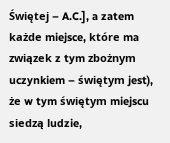Świętej – A.C.], a zatem każde miejsce, które ma związek z tym zbożnym uczynkiem – świętym jest), że w tym świętym miejscu siedzą ludzie,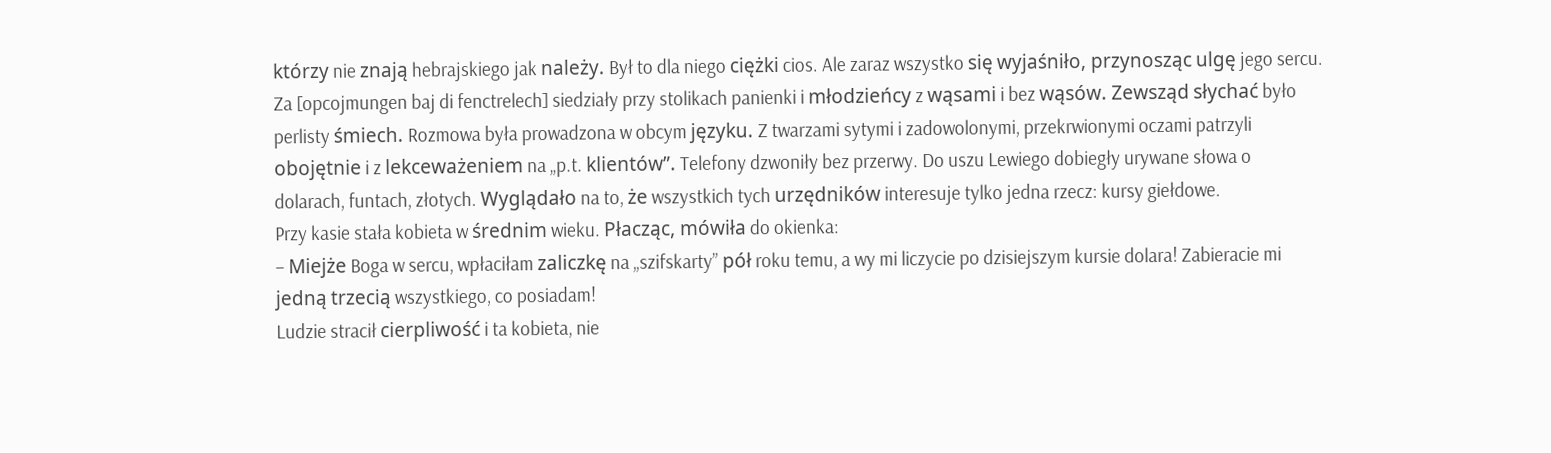którzy nie znają hebrajskiego jak należy. Był to dla niego ciężki cios. Ale zaraz wszystko się wyjaśniło, przynosząc ulgę jego sercu. Za [opcojmungen baj di fenctrelech] siedziały przy stolikach panienki i młodzieńcy z wąsami i bez wąsów. Zewsząd słychać było perlisty śmiech. Rozmowa była prowadzona w obcym języku. Z twarzami sytymi i zadowolonymi, przekrwionymi oczami patrzyli obojętnie i z lekceważeniem na „p.t. klientów”. Telefony dzwoniły bez przerwy. Do uszu Lewiego dobiegły urywane słowa o dolarach, funtach, złotych. Wyglądało na to, że wszystkich tych urzędników interesuje tylko jedna rzecz: kursy giełdowe.
Przy kasie stała kobieta w średnim wieku. Płacząc, mówiła do okienka:
– Miejże Boga w sercu, wpłaciłam zaliczkę na „szifskarty” pół roku temu, a wy mi liczycie po dzisiejszym kursie dolara! Zabieracie mi jedną trzecią wszystkiego, co posiadam!
Ludzie stracił cierpliwość i ta kobieta, nie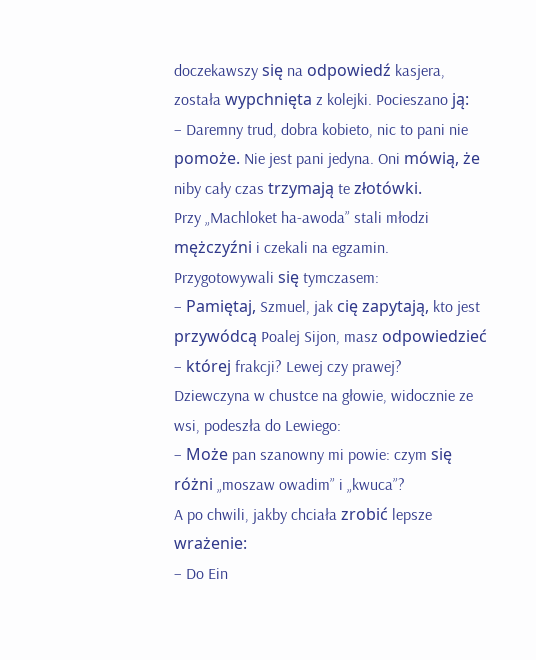doczekawszy się na odpowiedź kasjera, została wypchnięta z kolejki. Pocieszano ją:
– Daremny trud, dobra kobieto, nic to pani nie pomoże. Nie jest pani jedyna. Oni mówią, że niby cały czas trzymają te złotówki.
Przy „Machloket ha-awoda” stali młodzi mężczyźni i czekali na egzamin.
Przygotowywali się tymczasem:
– Pamiętaj, Szmuel, jak cię zapytają, kto jest przywódcą Poalej Sijon, masz odpowiedzieć – której frakcji? Lewej czy prawej?
Dziewczyna w chustce na głowie, widocznie ze wsi, podeszła do Lewiego:
– Może pan szanowny mi powie: czym się różni „moszaw owadim” i „kwuca”?
A po chwili, jakby chciała zrobić lepsze wrażenie:
– Do Ein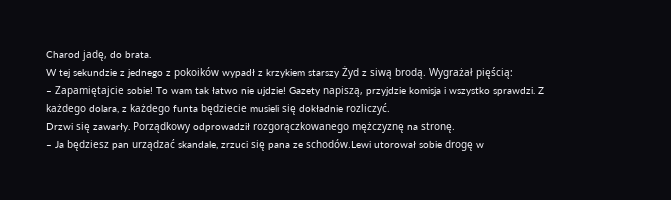Charod jadę, do brata.
W tej sekundzie z jednego z pokoików wypadł z krzykiem starszy Żyd z siwą brodą. Wygrażał pięścią:
– Zapamiętajcie sobie! To wam tak łatwo nie ujdzie! Gazety napiszą, przyjdzie komisja i wszystko sprawdzi. Z każdego dolara, z każdego funta będziecie musieli się dokładnie rozliczyć.
Drzwi się zawarły. Porządkowy odprowadził rozgorączkowanego mężczyznę na stronę.
– Ja będziesz pan urządzać skandale, zrzuci się pana ze schodów.Lewi utorował sobie drogę w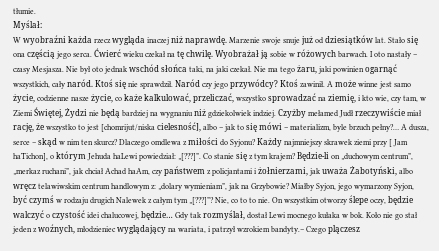tłumie.
Myślał:
W wyobraźni każda rzecz wygląda inaczej niż naprawdę. Marzenie swoje snuje już od dziesiątków lat. Stało się ona częścią jego serca. Ćwierć wieku czekał na tę chwilę. Wyobrażał ją sobie w różowych barwach. I oto nastały – czasy Mesjasza. Nie był oto jednak wschód słońca taki, na jaki czekał. Nie ma tego żaru, jaki powinien ogarnąć wszystkich, cały naród. Ktoś się nie sprawdził. Naród czy jego przywódcy? Ktoś zawinił. A może winne jest samo życie, codzienne nasze życie, co każe kalkulować, przeliczać, wszystko sprowadzać na ziemię, i kto wie, czy tam, w Ziemi Świętej, Żydzi nie będą bardziej na wygnaniu niż gdziekolwiek indziej. Czyżby mełamed Judł rzeczywiście miał rację, że wszystko to jest [chomrijut/niska cielesność], albo – jak to się mówi – materializm, byle brzuch pełny?… A dusza, serce – skąd w nim ten skurcz? Dlaczego omdlewa z miłości do Syjonu? Każdy najmniejszy skrawek ziemi przy [ Jam haTichon], o którym Jehuda haLewi powiedział: „[???]”. Co stanie się z tym krajem? Będzie-li on „duchowym centrum”, „merkaz ruchani”, jak chciał Achad haAm, czy państwem z policjantami i żołnierzami, jak uważa Żabotyński, albo wręcz telawiwskim centrum handlowym z: „dolary wymieniam”, jak na Grzybowie? Miałby Syjon, jego wymarzony Syjon, być czymś w rodzaju drugich Nalewek z całym tym „[???]”? Nie, co to to nie. On wszystkim otworzy ślepe oczy, będzie walczyć o czystość idei chalucowej, będzie… Gdy tak rozmyślał, dostał Lewi mocnego kułaka w bok. Koło nie go stał jeden z woźnych, młodzieniec wyglądający na wariata, i patrzył wzrokiem bandyty.– Czego plączesz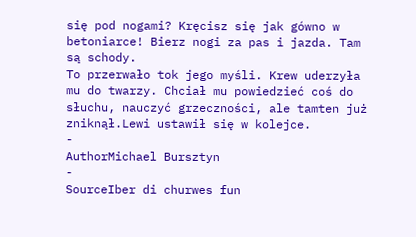się pod nogami? Kręcisz się jak gówno w betoniarce! Bierz nogi za pas i jazda. Tam są schody.
To przerwało tok jego myśli. Krew uderzyła mu do twarzy. Chciał mu powiedzieć coś do słuchu, nauczyć grzeczności, ale tamten już zniknął.Lewi ustawił się w kolejce.
-
AuthorMichael Bursztyn
-
SourceIber di churwes fun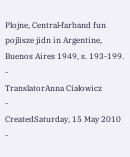Plojne, Central‐farband fun pojlisze jidn in Argentine, Buenos Aires 1949, s. 193-199.
-
TranslatorAnna Ciałowicz
-
CreatedSaturday, 15 May 2010
-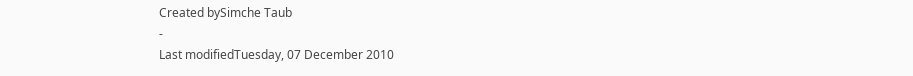Created bySimche Taub
-
Last modifiedTuesday, 07 December 2010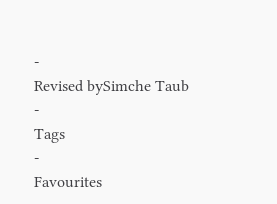-
Revised bySimche Taub
-
Tags
-
Favourites